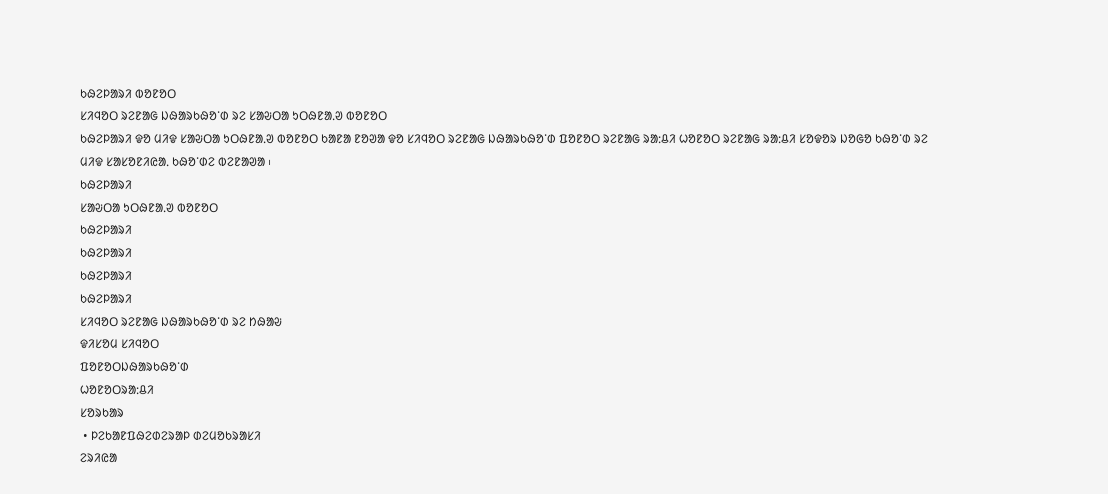ᱠᱷᱮᱞᱟᱨᱤ ᱵᱚᱱᱚᱛ
ᱥᱤᱧᱚᱛ ᱨᱮᱱᱟᱜ ᱡᱷᱟᱨᱠᱷᱚᱸᱰ ᱨᱮ ᱥᱟᱶᱛᱟ ᱩᱛᱷᱱᱟᱹᱣ ᱵᱚᱱᱚᱛ
ᱠᱷᱮᱞᱟᱨᱤ ᱫᱚ ᱢᱤᱫ ᱥᱟᱶᱛᱟ ᱩᱛᱷᱱᱟᱹᱣ ᱵᱚᱱᱚᱛ ᱠᱟᱱᱟ ᱱᱚᱣᱟ ᱫᱚ ᱥᱤᱧᱚᱛ ᱨᱮᱱᱟᱜ ᱡᱷᱟᱨᱠᱷᱚᱸᱰ ᱯᱚᱱᱚᱛ ᱨᱮᱱᱟᱜ ᱨᱟᱺᱪᱤ ᱦᱚᱱᱚᱛ ᱨᱮᱱᱟᱜ ᱨᱟᱺᱪᱤ ᱥᱚᱫᱚᱨ ᱡᱚᱜᱚ ᱠᱷᱚᱸᱰ ᱨᱮ ᱢᱤᱫ ᱥᱟᱥᱚᱱᱤᱭᱟᱹ ᱠᱷᱚᱸᱰᱮ ᱵᱮᱱᱟᱣᱟ ᱾
ᱠᱷᱮᱞᱟᱨᱤ
ᱥᱟᱶᱛᱟ ᱩᱛᱷᱱᱟᱹᱣ ᱵᱚᱱᱚᱛ
ᱠᱷᱮᱞᱟᱨᱤ
ᱠᱷᱮᱞᱟᱨᱤ
ᱠᱷᱮᱞᱟᱨᱤ
ᱠᱷᱮᱞᱟᱨᱤ
ᱥᱤᱧᱚᱛ ᱨᱮᱱᱟᱜ ᱡᱷᱟᱨᱠᱷᱚᱸᱰ ᱨᱮ ᱴᱷᱟᱶ
ᱫᱤᱥᱚᱢ ᱥᱤᱧᱚᱛ
ᱯᱚᱱᱚᱛᱡᱷᱟᱨᱠᱷᱚᱸᱰ
ᱦᱚᱱᱚᱛᱨᱟᱺᱪᱤ
ᱥᱚᱨᱠᱟᱨ
 • ᱞᱮᱠᱟᱱᱯᱷᱮᱰᱮᱨᱟᱞ ᱰᱮᱢᱚᱠᱨᱟᱥᱤ
ᱮᱨᱤᱭᱟ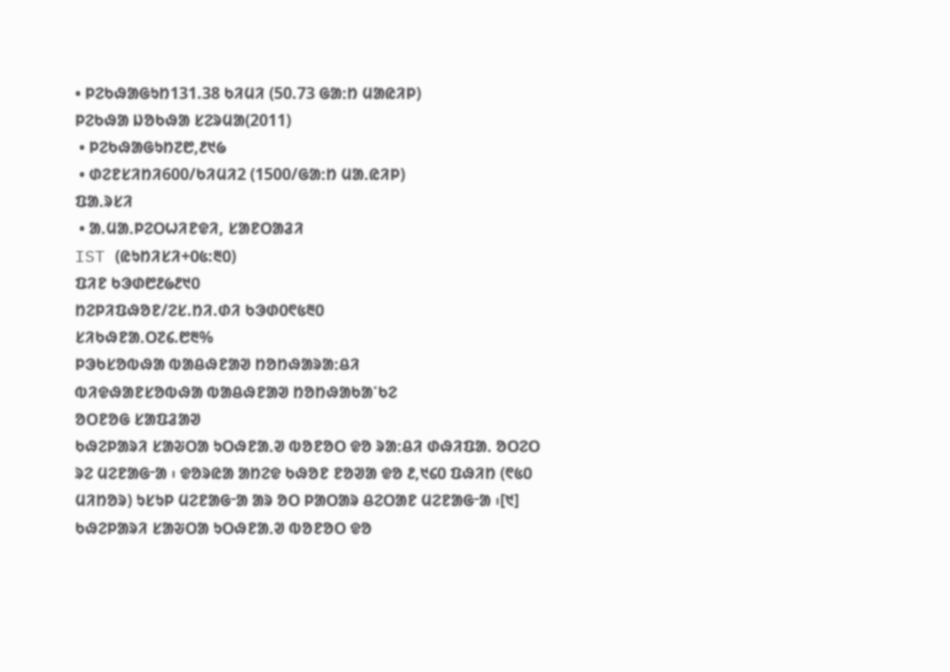• ᱞᱮᱠᱷᱟᱜᱩᱴ131.38 ᱠᱤᱢᱤ (50.73 ᱜᱟᱺᱴ ᱢᱟᱭᱤᱞ)
ᱞᱮᱠᱷᱟ ᱡᱚᱠᱷᱟ ᱥᱮᱨᱢᱟ(2011)
 • ᱞᱮᱠᱷᱟᱜᱩᱴ᱗᱘,᱒᱑᱙
 • ᱰᱮᱱᱥᱤᱴᱤ600/ᱠᱤᱢᱤ2 (1500/ᱜᱟᱺᱴ ᱢᱟᱹᱭᱤᱞ)
ᱯᱟᱹᱨᱥᱤ
 • ᱟᱹᱢᱟᱹᱞᱮᱛᱦᱤᱱᱫᱤ, ᱥᱟᱱᱛᱟᱲᱤ
IST (ᱭᱩᱴᱤᱥᱤ+᱐᱕:᱓᱐)
ᱯᱤᱱ ᱠᱳᱰ᱘᱒᱙᱒᱑᱐
ᱴᱮᱞᱤᱯᱷᱚᱱ/ᱮᱥ.ᱴᱤ.ᱰᱤ ᱠᱳᱰ᱐᱖᱕᱓᱐
ᱥᱤᱠᱷᱱᱟᱹᱛ᱗᱔.᱘᱓%
ᱞᱳᱠᱥᱚᱵᱷᱟ ᱵᱟᱪᱷᱱᱟᱣ ᱴᱚᱴᱷᱟᱨᱟᱺᱪᱤ
ᱵᱤᱫᱷᱟᱱᱥᱚᱵᱷᱟ ᱵᱟᱪᱷᱱᱟᱣ ᱴᱚᱴᱷᱟᱠᱟᱸᱠᱮ
ᱚᱛᱱᱚᱜ ᱥᱟᱯᱲᱟᱣ
ᱠᱷᱮᱞᱟᱨᱤ ᱥᱟᱶᱛᱟ ᱩᱛᱷᱱᱟᱹᱣ ᱵᱚᱱᱚᱛ ᱫᱚ ᱨᱟᱺᱪᱤ ᱰᱷᱤᱯᱟᱹ ᱚᱛᱮᱛ ᱨᱮ ᱢᱮᱱᱟᱜᱼᱟ ᱾ ᱫᱚᱨᱭᱟ ᱟᱴᱮᱫ ᱠᱷᱚᱱ ᱱᱚᱣᱟ ᱫᱚ ᱒,᱑᱔᱐ ᱯᱷᱤᱴ (᱖᱕᱐ ᱢᱤᱴᱚᱨ) ᱩᱥᱩᱞ ᱢᱮᱱᱟᱜᱼᱟ ᱟᱨ ᱚᱛ ᱞᱟᱛᱟᱨ ᱪᱮᱛᱟᱱ ᱢᱮᱱᱟᱜᱼᱟ ᱾[᱑]
ᱠᱷᱮᱞᱟᱨᱤ ᱥᱟᱶᱛᱟ ᱩᱛᱷᱱᱟᱹᱣ ᱵᱚᱱᱚᱛ ᱫᱚ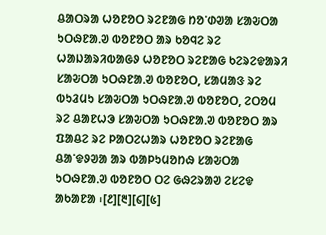ᱪᱟᱛᱨᱟ ᱦᱚᱱᱚᱛ ᱨᱮᱱᱟᱜ ᱴᱚᱸᱰᱣᱟ ᱥᱟᱶᱛᱟ ᱩᱛᱷᱱᱟᱹᱣ ᱵᱚᱱᱚᱛ ᱟᱨ ᱠᱚᱧᱮ ᱨᱮ ᱦᱟᱡᱟᱨᱤᱵᱟᱜᱽ ᱦᱚᱱᱚᱛ ᱨᱮᱱᱟᱜ ᱠᱮᱨᱮᱫᱟᱨᱤ ᱥᱟᱶᱛᱟ ᱩᱛᱷᱱᱟᱹᱣ ᱵᱚᱱᱚᱛ, ᱥᱟᱢᱟᱝ ᱨᱮ ᱵᱩᱲᱢᱩ ᱥᱟᱶᱛᱟ ᱩᱛᱷᱱᱟᱹᱣ ᱵᱚᱱᱚᱛ, ᱮᱛᱚᱢ ᱨᱮ ᱪᱟᱱᱦᱳ ᱥᱟᱶᱛᱟ ᱩᱛᱷᱱᱟᱹᱣ ᱵᱚᱱᱚᱛ ᱟᱨ ᱯᱟᱪᱮ ᱨᱮ ᱞᱟᱛᱮᱦᱟᱨ ᱦᱚᱱᱚᱛ ᱨᱮᱱᱟᱜ ᱪᱟᱸᱫᱽᱣᱟ ᱟᱨ ᱵᱟᱞᱩᱢᱚᱴᱷ ᱥᱟᱶᱛᱟ ᱩᱛᱷᱱᱟᱹᱣ ᱵᱚᱱᱚᱛ ᱛᱮ ᱜᱷᱮᱨᱟᱣ ᱮᱥᱮᱫ ᱟᱠᱟᱱᱟ ᱾[᱒][᱓][᱔][᱕]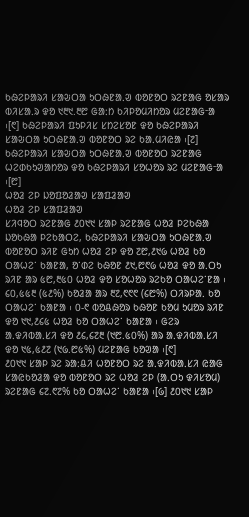ᱠᱷᱮᱞᱟᱨᱤ ᱥᱟᱶᱛᱟ ᱩᱛᱷᱱᱟᱹᱣ ᱵᱚᱱᱚᱛ ᱨᱮᱱᱟᱜ ᱚᱥᱟᱨ ᱵᱤᱥᱟᱹᱨ ᱫᱚ ᱑᱓᱑.᱓᱘ ᱜᱟᱺᱴ ᱠᱤᱞᱚᱢᱤᱴᱚᱨ ᱢᱮᱱᱟᱜᱼᱟ ᱾[᱖] ᱠᱷᱮᱞᱟᱨᱤ ᱯᱩᱞᱤᱥ ᱥᱴᱮᱥᱚᱱ ᱫᱚ ᱠᱷᱮᱞᱟᱨᱤ ᱥᱟᱶᱛᱟ ᱩᱛᱷᱱᱟᱹᱣ ᱵᱚᱱᱚᱛ ᱨᱮ ᱠᱟᱹᱢᱤᱭᱟ ᱾[᱗] ᱠᱷᱮᱞᱟᱨᱤ ᱥᱟᱶᱛᱟ ᱩᱛᱷᱱᱟᱹᱣ ᱵᱚᱱᱚᱛ ᱨᱮᱱᱟᱜ ᱦᱮᱰᱠᱩᱣᱟᱴᱚᱨ ᱫᱚ ᱠᱷᱮᱞᱟᱨᱤ ᱥᱚᱦᱚᱨ ᱨᱮ ᱢᱮᱱᱟᱜᱼᱟ ᱾[᱘]
ᱦᱚᱲ ᱮᱞ ᱡᱚᱯᱚᱲᱟᱣ ᱥᱟᱯᱲᱟᱣ
ᱦᱚᱲ ᱮᱞ ᱥᱟᱯᱲᱟᱣ
ᱥᱤᱧᱚᱛ ᱨᱮᱱᱟᱜ ᱒᱐᱑᱑ ᱥᱟᱞ ᱨᱮᱱᱟᱜ ᱦᱚᱲ ᱞᱮᱠᱷᱟ ᱡᱚᱠᱷᱟ ᱞᱮᱠᱟᱛᱮ, ᱠᱷᱮᱞᱟᱨᱤ ᱥᱟᱶᱛᱟ ᱩᱛᱷᱱᱟᱹᱣ ᱵᱚᱱᱚᱛ ᱨᱤᱱ ᱜᱩᱴ ᱦᱚᱲ ᱮᱞ ᱫᱚ ᱗᱘,᱒᱑᱙ ᱦᱚᱲ ᱠᱚ ᱛᱟᱦᱮᱸ ᱠᱟᱱᱟ, ᱚᱸᱰᱮ ᱠᱷᱚᱱ ᱒᱑,᱘᱖᱙ ᱦᱚᱲ ᱫᱚ ᱟᱹᱛᱩ ᱨᱤᱱ ᱟᱨ ᱕᱘,᱓᱕᱐ ᱦᱚᱲ ᱫᱚ ᱥᱚᱦᱚᱨ ᱨᱮᱠᱚ ᱛᱟᱦᱮᱸᱱᱟ ᱾ ᱔᱐,᱕᱕᱓ (᱕᱒%) ᱠᱚᱲᱟ ᱟᱨ ᱓᱗,᱖᱖᱖ (᱔᱘%) ᱛᱤᱨᱞᱟᱹ ᱠᱚ ᱛᱟᱦᱮᱸ ᱠᱟᱱᱟ ᱾ ᱐-᱖ ᱵᱚᱪᱷᱚᱨ ᱠᱷᱚᱱ ᱠᱚᱢ ᱩᱢᱚᱨ ᱨᱤᱱ ᱫᱚ ᱑᱑,᱒᱔᱕ ᱦᱚᱲ ᱠᱚ ᱛᱟᱦᱮᱸ ᱠᱟᱱᱟ ᱾ ᱜᱮᱨ ᱟᱹᱫᱤᱵᱟᱹᱥᱤ ᱫᱚ ᱒᱔,᱔᱗᱓ (᱑᱘.᱕᱐%) ᱟᱨ ᱟᱹᱫᱤᱵᱟᱹᱥᱤ ᱫᱚ ᱑᱕,᱕᱒᱗ (᱑᱙.᱘᱕%) ᱢᱮᱱᱟᱜ ᱠᱚᱣᱟ ᱾[᱖]
᱒᱐᱑᱑ ᱥᱟᱞ ᱨᱮ ᱨᱟᱺᱪᱤ ᱦᱚᱱᱚᱛ ᱨᱮ ᱟᱹᱫᱤᱵᱟᱹᱥᱤ ᱭᱟᱜ ᱥᱟᱭᱠᱚᱲᱟ ᱫᱚ ᱵᱚᱱᱚᱛ ᱨᱮ ᱦᱚᱲ ᱮᱞ (ᱟᱹᱛᱩ ᱫᱤᱥᱚᱢ) ᱨᱮᱱᱟᱜ ᱔᱗.᱖᱗% ᱠᱚ ᱛᱟᱦᱮᱸ ᱠᱟᱱᱟ ᱾[᱙] ᱒᱐᱑᱑ ᱥᱟᱞ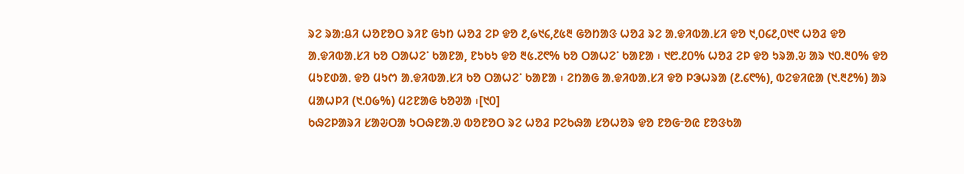ᱨᱮ ᱨᱟᱺᱪᱤ ᱦᱚᱱᱚᱛ ᱨᱤᱱ ᱜᱩᱴ ᱦᱚᱲ ᱮᱞ ᱫᱚ ᱒,᱙᱑᱔,᱒᱕᱓ ᱜᱚᱴᱟᱝ ᱦᱚᱲ ᱨᱮ ᱟᱹᱫᱤᱵᱟᱹᱥᱤ ᱫᱚ ᱑,᱐᱔᱒,᱐᱑᱖ ᱦᱚᱲ ᱫᱚ ᱟᱹᱫᱤᱵᱟᱹᱥᱤ ᱠᱚ ᱛᱟᱦᱮᱸ ᱠᱟᱱᱟ, ᱱᱩᱠᱩ ᱫᱚ ᱓᱕.᱗᱖% ᱠᱚ ᱛᱟᱦᱮᱸ ᱠᱟᱱᱟ ᱾ ᱑᱘.᱒᱐% ᱦᱚᱲ ᱮᱞ ᱫᱚ ᱩᱨᱟᱹᱶ ᱟᱨ ᱑᱐.᱓᱐% ᱫᱚ ᱢᱩᱱᱰᱟᱹ ᱫᱚ ᱢᱩᱬ ᱟᱹᱫᱤᱵᱟᱹᱥᱤ ᱠᱚ ᱛᱟᱦᱮᱸ ᱠᱟᱱᱟ ᱾ ᱮᱴᱟᱜ ᱟᱹᱫᱤᱵᱟᱹᱥᱤ ᱫᱚ ᱞᱳᱦᱨᱟ (᱒.᱔᱖%), ᱵᱮᱫᱤᱭᱟ (᱑.᱓᱒%) ᱟᱨ ᱢᱟᱦᱞᱤ (᱑.᱐᱙%) ᱢᱮᱱᱟᱜ ᱠᱚᱣᱟ ᱾[᱑᱐]
ᱠᱷᱮᱞᱟᱨᱤ ᱥᱟᱶᱛᱟ ᱩᱛᱷᱱᱟᱹᱣ ᱵᱚᱱᱚᱛ ᱨᱮ ᱦᱚᱲ ᱞᱮᱠᱷᱟ ᱥᱚᱦᱚᱨ ᱫᱚ ᱱᱚᱜᱼᱚᱭ ᱱᱚᱝᱠᱟ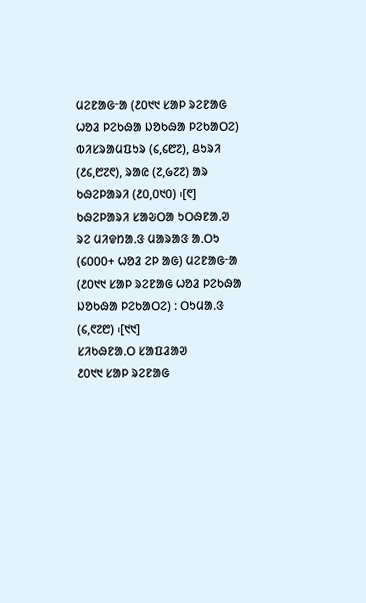ᱢᱮᱱᱟᱜᱼᱟ (᱒᱐᱑᱑ ᱥᱟᱞ ᱨᱮᱱᱟᱜ ᱦᱚᱲ ᱞᱮᱠᱷᱟ ᱡᱚᱠᱷᱟ ᱞᱮᱠᱟᱛᱮ) ᱵᱤᱥᱨᱟᱢᱯᱩᱨ (᱔,᱔᱘᱗), ᱪᱩᱨᱤ (᱒᱔,᱘᱗᱖), ᱨᱟᱭ (᱗,᱙᱗᱗) ᱟᱨ ᱠᱷᱮᱞᱟᱨᱤ (᱒᱐,᱐᱑᱐) ᱾[᱖]
ᱠᱷᱮᱞᱟᱨᱤ ᱥᱟᱶᱛᱟ ᱩᱛᱷᱱᱟᱹᱣ ᱨᱮ ᱢᱤᱫᱴᱟᱹᱝ ᱢᱟᱨᱟᱝ ᱟᱹᱛᱩ (᱔᱐᱐᱐+ ᱦᱚᱲ ᱮᱞ ᱟᱜ) ᱢᱮᱱᱟᱜᱼᱟ (᱒᱐᱑᱑ ᱥᱟᱞ ᱨᱮᱱᱟᱜ ᱦᱚᱲ ᱞᱮᱠᱷᱟ ᱡᱚᱠᱷᱟ ᱞᱮᱠᱟᱛᱮ) : ᱛᱩᱢᱟᱹᱝ (᱔,᱖᱗᱘) ᱾[᱑᱑]
ᱥᱤᱠᱷᱱᱟᱹᱛ ᱥᱟᱯᱲᱟᱣ
᱒᱐᱑᱑ ᱥᱟᱞ ᱨᱮᱱᱟᱜ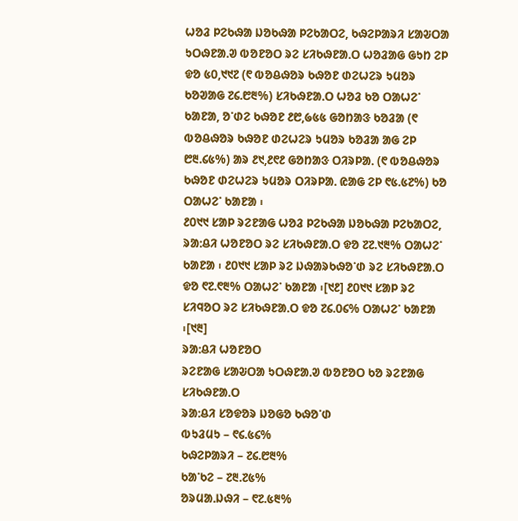ᱦᱚᱲ ᱞᱮᱠᱷᱟ ᱡᱚᱠᱷᱟ ᱞᱮᱠᱟᱛᱮ, ᱠᱷᱮᱞᱟᱨᱤ ᱥᱟᱶᱛᱟ ᱩᱛᱷᱱᱟᱹᱣ ᱵᱚᱱᱚᱛ ᱨᱮ ᱥᱤᱠᱷᱱᱟᱹᱛ ᱦᱚᱲᱟᱜ ᱜᱩᱴ ᱮᱞ ᱫᱚ ᱕᱐,᱑᱑᱗ (᱖ ᱵᱚᱪᱷᱚᱨ ᱠᱷᱚᱱ ᱰᱮᱦᱮᱨ ᱩᱢᱚᱨ ᱠᱚᱣᱟᱜ ᱗᱔.᱘᱓%) ᱥᱤᱠᱷᱱᱟᱹᱛ ᱦᱚᱲ ᱠᱚ ᱛᱟᱦᱮᱸ ᱠᱟᱱᱟ, ᱚᱸᱰᱮ ᱠᱷᱚᱱ ᱒᱘,᱙᱕᱕ ᱜᱚᱴᱟᱝ ᱠᱚᱲᱟ (᱖ ᱵᱚᱪᱷᱚᱨ ᱠᱷᱚᱱ ᱰᱮᱦᱮᱨ ᱩᱢᱚᱨ ᱠᱚᱲᱟ ᱟᱜ ᱮᱞ ᱘᱓.᱔᱕%) ᱟᱨ ᱒᱑,᱒᱖᱒ ᱜᱚᱴᱟᱝ ᱛᱤᱨᱞᱟᱹ (᱖ ᱵᱚᱪᱷᱚᱨ ᱠᱷᱚᱱ ᱰᱮᱦᱮᱨ ᱩᱢᱚᱨ ᱛᱤᱨᱞᱟᱹ ᱭᱟᱜ ᱮᱞ ᱖᱕.᱕᱗%) ᱠᱚ ᱛᱟᱦᱮᱸ ᱠᱟᱱᱟ ᱾
᱒᱐᱑᱑ ᱥᱟᱞ ᱨᱮᱱᱟᱜ ᱦᱚᱲ ᱞᱮᱠᱷᱟ ᱡᱚᱠᱷᱟ ᱞᱮᱠᱟᱛᱮ, ᱨᱟᱺᱪᱤ ᱦᱚᱱᱚᱛ ᱨᱮ ᱥᱤᱠᱷᱱᱟᱹᱛ ᱫᱚ ᱗᱗.᱑᱓% ᱛᱟᱦᱮᱸ ᱠᱟᱱᱟ ᱾ ᱒᱐᱑᱑ ᱥᱟᱞ ᱨᱮ ᱡᱷᱟᱨᱠᱷᱚᱸᱰ ᱨᱮ ᱥᱤᱠᱷᱱᱟᱹᱛ ᱫᱚ ᱖᱗.᱖᱓% ᱛᱟᱦᱮᱸ ᱠᱟᱱᱟ ᱾[᱑᱒] ᱒᱐᱑᱑ ᱥᱟᱞ ᱨᱮ ᱥᱤᱧᱚᱛ ᱨᱮ ᱥᱤᱠᱷᱱᱟᱹᱛ ᱫᱚ ᱗᱔.᱐᱔% ᱛᱟᱦᱮᱸ ᱠᱟᱱᱟ ᱾[᱑᱓]
ᱨᱟᱺᱪᱤ ᱦᱚᱱᱚᱛ
ᱨᱮᱱᱟᱜ ᱥᱟᱶᱛᱟ ᱩᱛᱷᱱᱟᱹᱣ ᱵᱚᱱᱚᱛ ᱠᱚ ᱨᱮᱱᱟᱜ ᱥᱤᱠᱷᱱᱟᱹᱛ
ᱨᱟᱺᱪᱤ ᱥᱚᱫᱚᱨ ᱡᱚᱜᱚ ᱠᱷᱚᱸᱰ
ᱵᱩᱲᱢᱩ – ᱖᱔.᱕᱔%
ᱠᱷᱮᱞᱟᱨᱤ – ᱗᱔.᱘᱓%
ᱠᱟᱸᱠᱮ – ᱗᱓.᱗᱕%
ᱚᱨᱢᱟᱹᱡᱷᱤ – ᱖᱗.᱕᱓%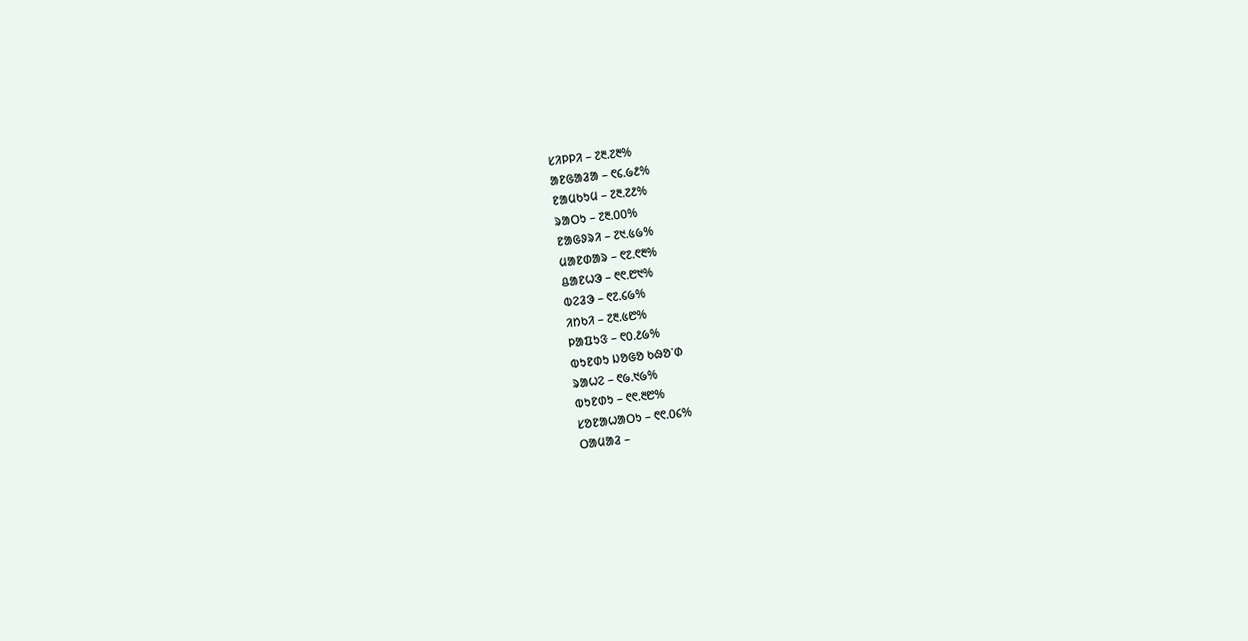ᱥᱤᱞᱞᱤ – ᱗᱓.᱗᱓%
ᱟᱱᱜᱟᱲᱟ – ᱖᱔.᱙᱒%
ᱱᱟᱢᱠᱩᱢ – ᱗᱓.᱗᱒%
ᱨᱟᱛᱩ – ᱗᱓.᱐᱐%
ᱱᱟᱜᱽᱨᱤ – ᱗᱑.᱕᱙%
ᱢᱟᱱᱰᱟᱨ – ᱖᱗.᱖᱓%
ᱪᱟᱱᱦᱳ – ᱖᱖.᱘᱑%
ᱵᱮᱲᱳ – ᱖᱗.᱔᱙%
ᱤᱴᱠᱤ – ᱗᱓.᱕᱘%
ᱞᱟᱯᱩᱝ – ᱖᱐.᱒᱙%
ᱵᱩᱱᱰᱩ ᱡᱚᱜᱚ ᱠᱷᱚᱸᱰ
ᱨᱟᱦᱮ – ᱖᱙.᱑᱙%
ᱵᱩᱱᱰᱩ – ᱖᱖.᱓᱘%
ᱥᱚᱱᱟᱦᱟᱛᱩ – ᱖᱖.᱐᱔%
ᱛᱟᱢᱟᱲ –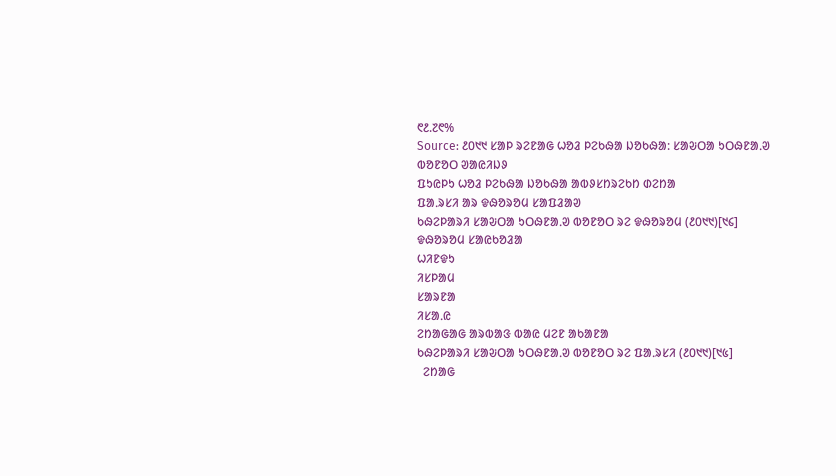᱖᱒.᱗᱖%
Source: ᱒᱐᱑᱑ ᱥᱟᱞ ᱨᱮᱱᱟᱜ ᱦᱚᱲ ᱞᱮᱠᱷᱟ ᱡᱚᱠᱷᱟ: ᱥᱟᱶᱛᱟ ᱩᱛᱷᱱᱟᱹᱣ ᱵᱚᱱᱚᱛ ᱣᱟᱭᱤᱡᱽ
ᱯᱩᱭᱞᱩ ᱦᱚᱲ ᱞᱮᱠᱷᱟ ᱡᱚᱠᱷᱟ ᱟᱵᱽᱥᱴᱨᱮᱠᱴ ᱰᱮᱴᱟ
ᱯᱟᱹᱨᱥᱤ ᱟᱨ ᱫᱷᱚᱨᱚᱢ ᱥᱟᱯᱲᱟᱣ
ᱠᱷᱮᱞᱟᱨᱤ ᱥᱟᱶᱛᱟ ᱩᱛᱷᱱᱟᱹᱣ ᱵᱚᱱᱚᱛ ᱨᱮ ᱫᱷᱚᱨᱚᱢ (᱒᱐᱑᱑)[᱑᱔]
ᱫᱷᱚᱨᱚᱢ ᱥᱟᱭᱠᱚᱲᱟ
ᱦᱤᱱᱫᱩ
ᱤᱥᱞᱟᱢ
ᱥᱟᱨᱱᱟ
ᱤᱥᱟᱹᱭ
ᱮᱴᱟᱜᱟᱜ ᱟᱨᱵᱟᱝ ᱵᱟᱭ ᱢᱮᱱ ᱟᱠᱟᱱᱟ
ᱠᱷᱮᱞᱟᱨᱤ ᱥᱟᱶᱛᱟ ᱩᱛᱷᱱᱟᱹᱣ ᱵᱚᱱᱚᱛ ᱨᱮ ᱯᱟᱹᱨᱥᱤ (᱒᱐᱑᱑)[᱑᱕]
  ᱮᱴᱟᱜ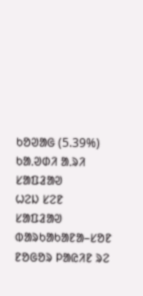ᱠᱚᱣᱟᱜ (5.39%)
ᱠᱟᱹᱣᱰᱤ ᱟᱹᱨᱤ ᱥᱟᱯᱲᱟᱣ
ᱦᱮᱡ ᱥᱮᱱ ᱥᱟᱯᱲᱟᱣ
ᱵᱟᱨᱠᱟᱠᱟᱱᱟ–ᱥᱚᱱ ᱱᱚᱜᱚᱨ ᱞᱟᱭᱤᱱ ᱨᱮ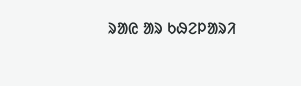ᱨᱟᱭ ᱟᱨ ᱠᱷᱮᱞᱟᱨᱤ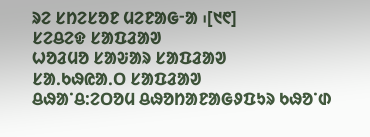ᱨᱮ ᱥᱴᱮᱥᱚᱱ ᱢᱮᱱᱟᱜᱼᱟ ᱾[᱑᱖]
ᱥᱮᱪᱮᱫ ᱥᱟᱯᱲᱟᱣ
ᱦᱚᱲᱢᱚ ᱥᱟᱶᱟᱨ ᱥᱟᱯᱲᱟᱣ
ᱥᱟᱹᱠᱷᱭᱟᱹᱛ ᱥᱟᱯᱲᱟᱣ
ᱪᱷᱟᱸᱪ:ᱮᱛᱚᱢ ᱪᱷᱚᱴᱟᱱᱟᱜᱽᱯᱩᱨ ᱠᱷᱚᱸᱰ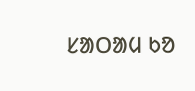ᱥᱟᱛᱟᱢ ᱠᱚ